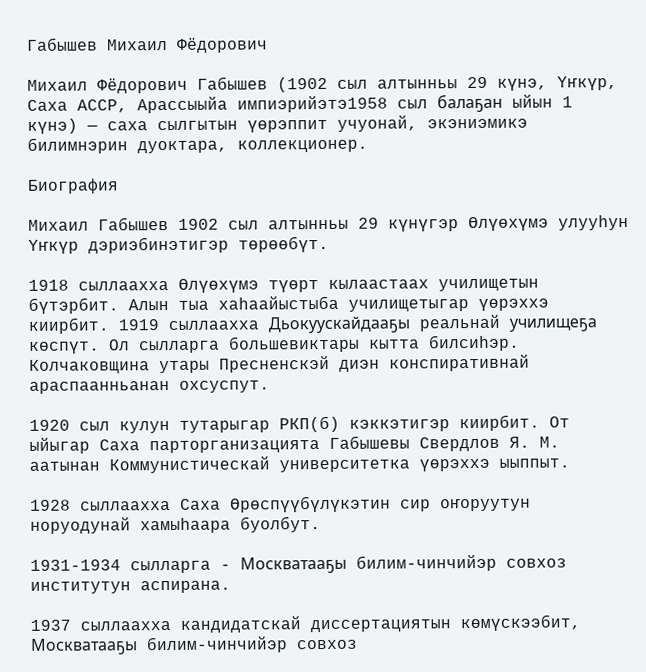Габышев Михаил Фёдорович

Михаил Фёдорович Габышев (1902 сыл алтынньы 29 күнэ, Үҥкүр, Саха АССР, Арассыыйа импиэрийэтэ1958 сыл балаҕан ыйын 1 күнэ) — саха сылгытын үөрэппит учуонай, экэниэмикэ билимнэрин дуоктара, коллекционер.

Биография

Михаил Габышев 1902 сыл алтынньы 29 күнүгэр Өлүөхүмэ улууһун Үҥкүр дэриэбинэтигэр төрөөбүт.

1918 сыллаахха Өлүөхүмэ түөрт кылаастаах училищетын бүтэрбит. Алын тыа хаһаайыстыба училищетыгар үөрэххэ киирбит. 1919 сыллаахха Дьокуускайдааҕы реальнай училищеҕа көспүт. Ол сылларга большевиктары кытта билсиһэр. Колчаковщина утары Пресненскэй диэн конспиративнай араспаанньанан охсуспут.

1920 сыл кулун тутарыгар РКП(б) кэккэтигэр киирбит. От ыйыгар Саха парторганизацията Габышевы Свердлов Я. М. аатынан Коммунистическай университетка үөрэххэ ыыппыт.

1928 сыллаахха Саха Өрөспүүбүлүкэтин сир оҥоруутун норуодунай хамыһаара буолбут.

1931-1934 сылларга - Москватааҕы билим-чинчийэр совхоз институтун аспирана.

1937 сыллаахха кандидатскай диссертациятын көмүскээбит, Москватааҕы билим-чинчийэр совхоз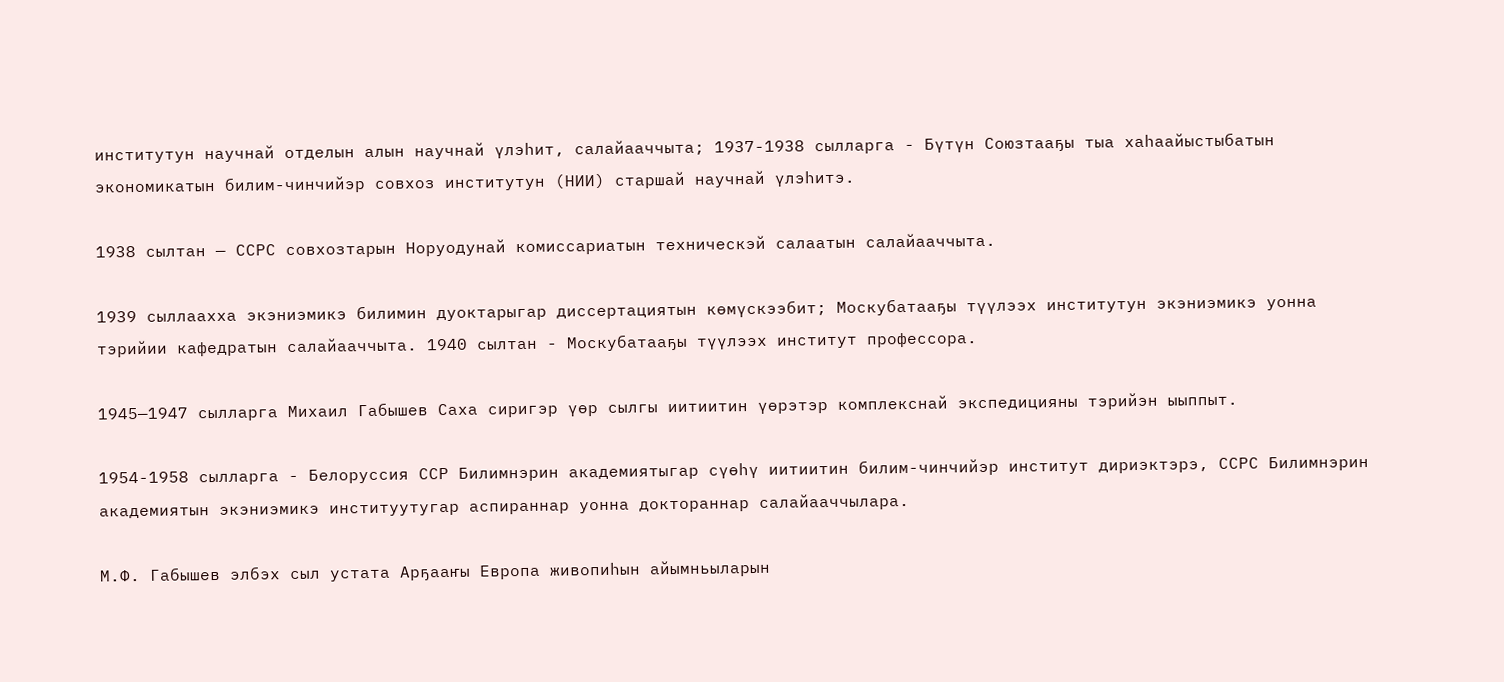институтун научнай отделын алын научнай үлэһит, салайааччыта; 1937-1938 сылларга - Бүтүн Союзтааҕы тыа хаһаайыстыбатын экономикатын билим-чинчийэр совхоз институтун (НИИ) старшай научнай үлэһитэ.

1938 сылтан — ССРС совхозтарын Норуодунай комиссариатын техническэй салаатын салайааччыта.

1939 сыллаахха экэниэмикэ билимин дуоктарыгар диссертациятын көмүскээбит; Москубатааҕы түүлээх институтун экэниэмикэ уонна тэрийии кафедратын салайааччыта. 1940 сылтан - Москубатааҕы түүлээх институт профессора.

1945—1947 сылларга Михаил Габышев Саха сиригэр үөр сылгы иитиитин үөрэтэр комплекснай экспедицияны тэрийэн ыыппыт.

1954-1958 сылларга - Белоруссия ССР Билимнэрин академиятыгар сүөһү иитиитин билим-чинчийэр институт дириэктэрэ, ССРС Билимнэрин академиятын экэниэмикэ институутугар аспираннар уонна доктораннар салайааччылара.

М.Ф. Габышев элбэх сыл устата Арҕааҥы Европа живопиһын айымньыларын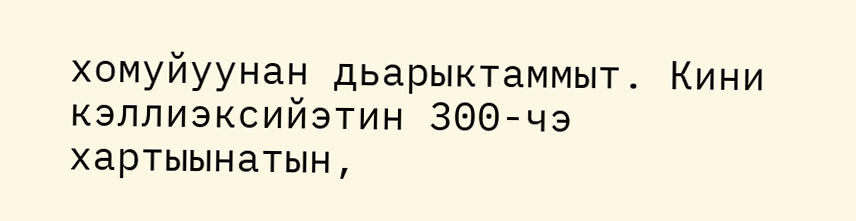хомуйуунан дьарыктаммыт. Кини кэллиэксийэтин 300-чэ хартыынатын,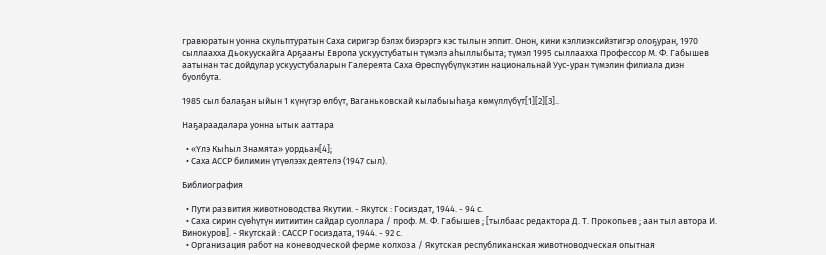гравюратын уонна скульптуратын Саха сиригэр бэлэх биэрэргэ кэс тылын эппит. Онон, кини кэллиэксийэтигэр олоҕуран, 1970 сыллаахха Дьокуускайга Арҕааҥы Европа ускуустубатын түмэлэ аһыллыбыта; түмэл 1995 сыллаахха Профессор М. Ф. Габышев аатынан тас дойдулар ускуустубаларын Галереята Саха Өрөспүүбүлүкэтин национальнай Уус-уран түмэлин филиала диэн буолбута.

1985 сыл балаҕан ыйын 1 күнүгэр өлбүт, Ваганьковскай кылабыыһаҕа көмүллүбүт[1][2][3]..

Наҕараадалара уонна ытык ааттара

  • «Үлэ Кыһыл Знамята» уордьан[4];
  • Саха АССР билимин үтүөлээх деятелэ (1947 сыл).

Библиография

  • Пути развития животноводства Якутии. - Якутск : Госиздат, 1944. - 94 с.
  • Саха сирин сүөһүтүн иитиитин сайдар суоллара / проф. М. Ф. Габышев ; [тылбаас редактора Д. Т. Прокопьев ; аан тыл автора И. Винокуров]. - Якутскай : САССР Госиздата, 1944. - 92 с.
  • Организация работ на коневодческой ферме колхоза / Якутская республиканская животноводческая опытная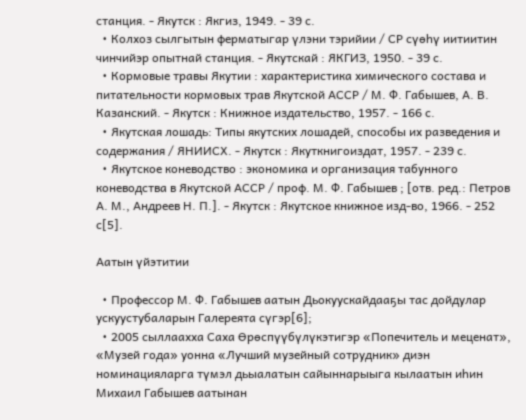станция. - Якутск : Якгиз, 1949. - 39 с.
  • Колхоз сылгытын ферматыгар үлэни тэрийии / СР сүөһү иитиитин чинчийэр опытнай станция. - Якутскай : ЯКГИЗ, 1950. - 39 с.
  • Кормовые травы Якутии : характеристика химического состава и питательности кормовых трав Якутской АССР / М. Ф. Габышев, А. В. Казанский. - Якутск : Книжное издательство, 1957. - 166 с.
  • Якутская лошадь: Типы якутских лошадей, способы их разведения и содержания / ЯНИИСХ. - Якутск : Якуткнигоиздат, 1957. - 239 с.
  • Якутское коневодство : экономика и организация табунного коневодства в Якутской АССР / проф. М. Ф. Габышев ; [отв. ред.: Петров А. М., Андреев Н. П.]. - Якутск : Якутское книжное изд-во, 1966. - 252 с[5].

Аатын үйэтитии

  • Профессор М. Ф. Габышев аатын Дьокуускайдааҕы тас дойдулар ускуустубаларын Галереята сүгэр[6];
  • 2005 сыллаахха Саха Өрөспүүбүлүкэтигэр «Попечитель и меценат», «Музей года» уонна «Лучший музейный сотрудник» диэн номинацияларга түмэл дьыалатын сайыннарыыга кылаатын иһин Михаил Габышев аатынан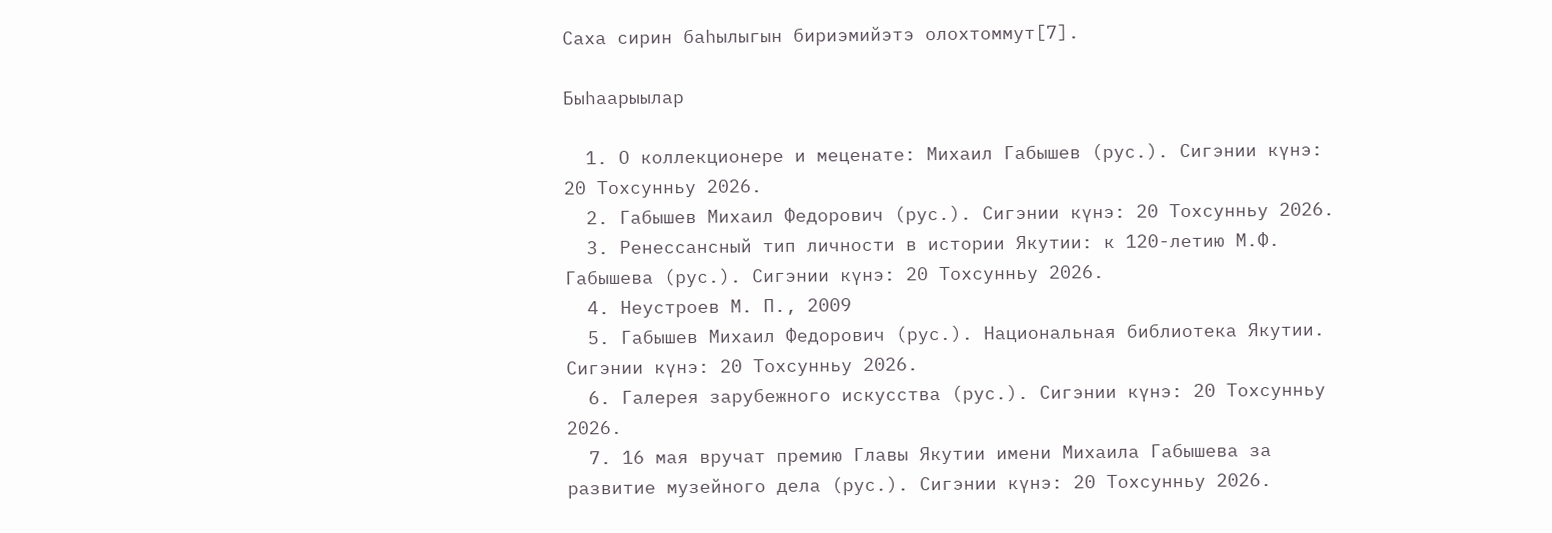Саха сирин баһылыгын бириэмийэтэ олохтоммут[7].

Быһаарыылар

  1. О коллекционере и меценате: Михаил Габышев (рус.). Сигэнии күнэ: 20 Тохсунньу 2026.
  2. Габышев Михаил Федорович (рус.). Сигэнии күнэ: 20 Тохсунньу 2026.
  3. Ренессансный тип личности в истории Якутии: к 120-летию М.Ф. Габышева (рус.). Сигэнии күнэ: 20 Тохсунньу 2026.
  4. Неустроев М. П., 2009
  5. Габышев Михаил Федорович (рус.). Национальная библиотека Якутии. Сигэнии күнэ: 20 Тохсунньу 2026.
  6. Галерея зарубежного искусства (рус.). Сигэнии күнэ: 20 Тохсунньу 2026.
  7. 16 мая вручат премию Главы Якутии имени Михаила Габышева за развитие музейного дела (рус.). Сигэнии күнэ: 20 Тохсунньу 2026.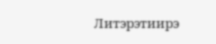Литэрэтиирэ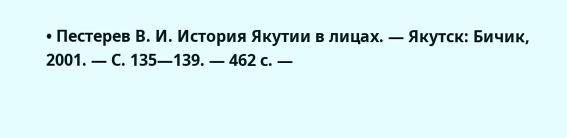• Пестерев В. И. История Якутии в лицах. — Якутск: Бичик, 2001. — С. 135—139. — 462 с. —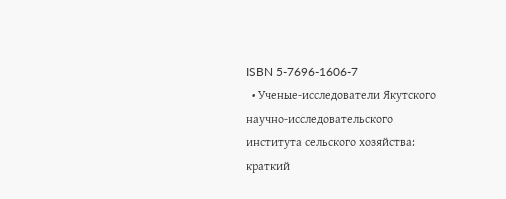ISBN 5-7696-1606-7
  • Ученые-исследователи Якутского научно-исследовательского института сельского хозяйства: краткий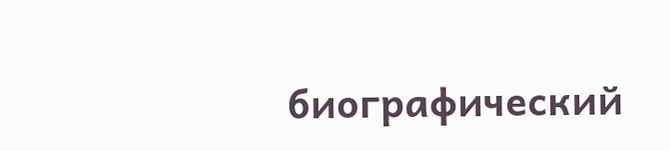биографический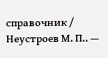справочник / Неустроев М. П.. —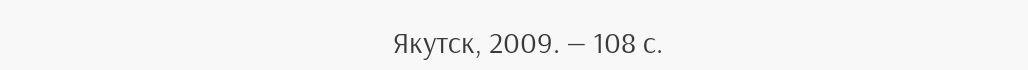Якутск, 2009. — 108 с.